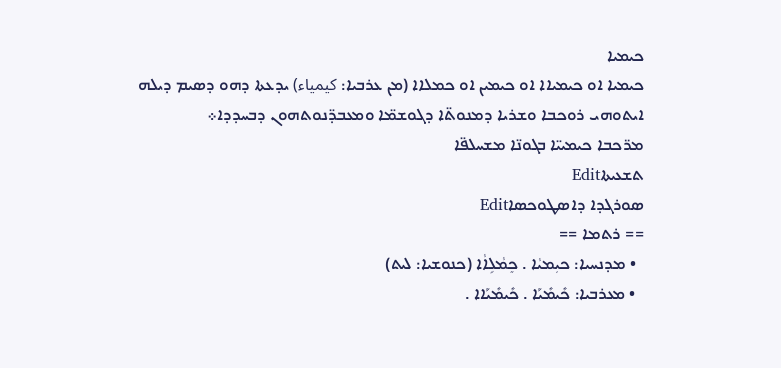ܟܝܡܝܐ
ܟܝܡܝܐ ܐܘ ܟܝܡܝܐܐ ܐܘ ܟܝܡܝܢ ܐܘ ܟܡܠܐܐ (ܡܢ ܥܪܒܝܐ: كيمياء) ܝܕܥܬܐ ܕܗܘ ܕܣܝܡ ܕܝܠܗ ܐܝܬܘܗܝ ܪܘܟܒܐ ܘܫܪܝܐ ܕܡܢܘܬ̈ܐ ܕܓܘܫܡ̈ܐ ܘܡܥܒܕ̈ܢܘܬܗܘܢ ܕܒܚܕܕܐ܀
ܡܪ̈ܟܒܐ ܟܝܡܝܝ̈ܐ ܒܓܘܢ̈ܐ ܡܫܚܠܦ̈ܐ
ܬܫܥܝܬܐEdit
ܣܘܪܓܕܐ ܕܐܣܛܘܟܣܐEdit
== ܪܬܡܐ ==
  • ܡܕܢܚܝܐ: ܟܝܼܡܝܵܐ . ܟܸܡܵܠܹܐܵܐ (ܟܢܘܫܝܐ: ܠܝܬ)
  • ܡܥܪܒܝܐ: ܟܺܝܡܺܝܰܐ . ܟܺܝܡܺܝܰܐܐ .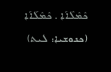ܟܶܡܶܠܶܐܰܐ . ܟܶܡܶܠܰܐܰܐ (ܟܢܘܫܝܐ: ܠܝܬ)